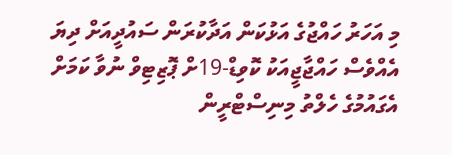މި އަހަރު ހައްޖުގެ އަޅުކަން އަދާކުރަން ސައުދީއަށް ދިޔަ އެއްވެސް ހައްޖާޖީއަކު ކޮވިޑް-19ށް ޕޮޒިޓިވް ނުވާ ކަމަށް އެގައުމުގެ ހެލްތު މިނިސްޓްރީން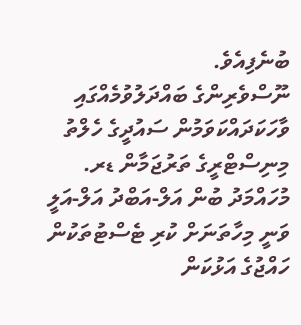ބުނެފިއެވެ.
ނޫސްވެރިންގެ ބައްދަލުވުމެއްގައި ވާހަކަދައްކަވަމުން ސައުދީގެ ހެލްތު މިނިސްޓްރީގެ ތަރުޖަމާން ޑރ. މުހައްމަދު ބުން އަލް-އަބްދު އަލް-އަލީ ވަނީ މިހާތަނަށް ކުރި ޓެސްޓުތަކުން ހައްޖުގެ އަޅުކަން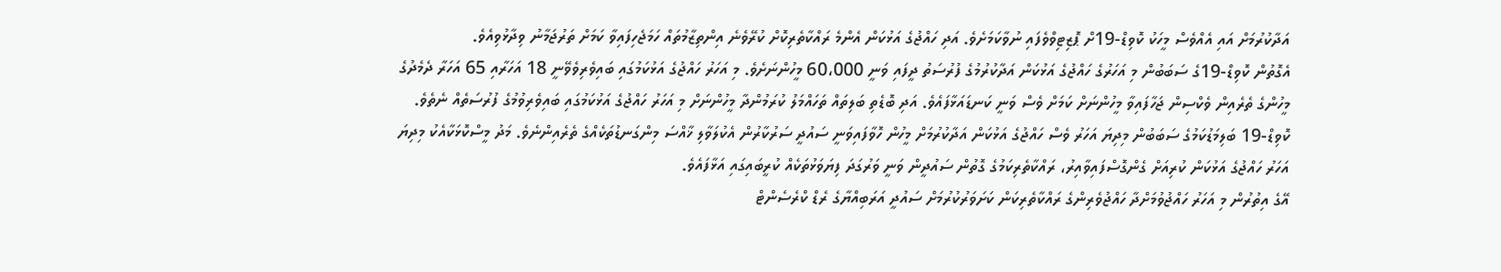އަދާކުރުމަށް އައި އެއްވެސް މީހަކު ކޮވިޑް-19ށް ޕޮޒިޓިވްވެފައި ނުވާކަމަށެވެ. އަދި ހައްޖުގެ އަޅުކަން އެންމެ ރައްކާތެރިކޮށް ކުރޭވެނެ އިންތިޒާމުތައް ހަމަޖެހިފައިވާ ކަމަށް ތަރުޖަމާނު ވިދާޅުވިއެވެ.
އެގޮތުން ކޮވިޑް-19ގެ ސަބަބުން މި އަހަރުގެ ހައްޖުގެ އަޅުކަން އަދާކުރުމުގެ ފުރުސަތު ދީފައި ވަނީ 60،000 މީހުންނަށެވެ. މި އަހަރު ހައްޖުގެ އަޅުކަމުގައި ބައިވެރިވެވޭނީ 18 އަހަރާއި 65 އަހަރާ ދެމެދުގެ މީހުންގެ ތެރެއިން ވެކްސިން ޖަހާފައިވާ މީހުންނަށް ކަމަށް ވެސް ވަނީ ކަނޑައަޅާފައެވެ. އަދި ބޮޑެތި ބަލިތައް ތަހައްމަލު ކުރަމުންދާ މީހުންނަށް މި އަހަރު ހައްޖުގެ އަޅުކަމުގައި ބައިވެރިވުމުގެ ފުރުސަތެއް ނެތެވެ.
ކޮވިޑް-19 ބަލިމަޑުކަމުގެ ސަބަބުން މިދިޔަ އަހަރު ވެސް ހައްޖުގެ އަޅުކަން އަދާކުރުމަށް މީހުން ހޮވާފައިވަނީ ސައުދީ ސަރުކާރުން އެކުލަވާލި ޚާއްސަ މިންގަނޑުތަކެއްގެ ތެރެއިންނެވެ. މަދު މީސްކޮޅަކާއެކު މިދިޔަ އަހަރު ހައްޖުގެ އަޅުކަން ކުރިއަށް ގެންގޮސްފައިވާއިރު، ރައްކާތެރިކަމުގެ ގޮތުން ސައުދީން ވަނީ ވަރުގަދަ ފިޔަވަޅުތަކެއް ކުރީބައިގައި އަޅާފައެވެ.
އޭގެ އިތުރުން މި އަހަރު ހައްޖުވުމަށްދާ ހައްޖުވެރިންގެ ރައްކާތެރިކަން ކަށަވަރުކުރުމަށް ސައުދީ އަރަބިއްޔާގެ ރެޑް ކްރެސެންޓް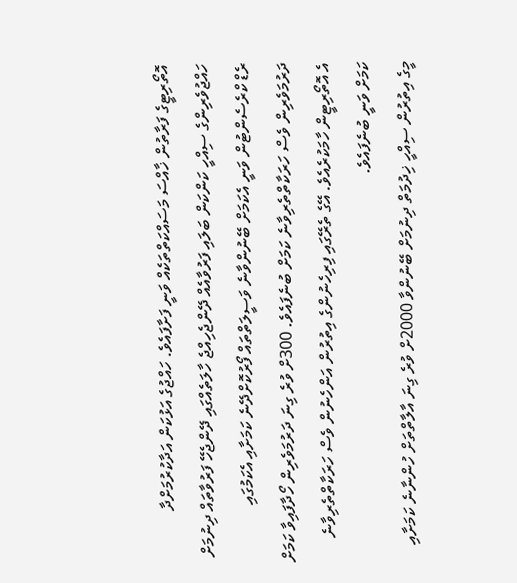އޮތޯރިޓީގެ ފަރާތުން ޚާއްސަ މަސައްކަތްތަކެއް ވަނީ ފަށާފައެވެ. ހައްޖުގެ އަޅުކަން އަދާކުރުމަށްދާ ހައްޖުވެރިންގެ ސިއްހީ ކަންކަން ބަލައި ފަރުވާއެއް ދޭންޖެހިއްޖެ ހާލަތެއްގައި ދޭންޖެހޭ ފަރުވާތައް ދިނުމަށް ރެޑް ކްރެސެންޓުން ވަނީ އެކަމަށް ބޭނުންވާނެ ވަސީލަތްތައް ފޯރުކޮށްދޭނެ ކަމަށާއި އެކަމުގައި ދަރުމަވެރިން ވެސް ހަރަކާތްތެރިވާނެ ކަމަށް ބުނެފައެވެ. 300ށް ވުރެ ގިނަ ދަރުމަވެރިން ހޯދާފައިވާ ކަމަށް އެ އޮތޯރިޓީން ހާމަކުރެއެވެ. އޭގެ ތެރޭގައި ފިރިހެނުންގެ އިތުރުން އަންހެނުން ވެސް ހަރަކާތްތެރިވާނެ ކަމަށް ވަނީ ބުނެފައެވެ.
މީގެ އިތުރުން ސިއްހީ ޚިދުމަތް ދިނުމަށް ބޭނުންވާ 2000ށް ވުރެ ގިނަ އާލާތްތަށް ހުންނާނެ ކަމަށާއި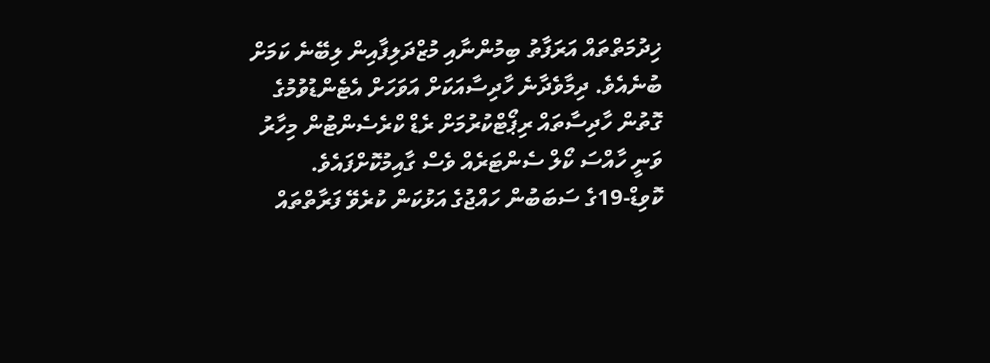ޚިދުމަތްތައް އަރަފާތު ބިމުންނާއި މުޒްދަލިފާއިން ލިބޭނެ ކަމަށް ބުނެއެވެ. ދިމާވެދާނެ ހާދިސާއަކަށް އަވަހަށް އެޓެންޑުވުމުގެ ގޮތުން ހާދިސާތައް ރިޕޯޓްކުރުމަށް ރެޑް ކްރެސެންޓުން މިހާރު ވަނީ ހާއްސަ ކޯލް ސެންޓަރެއް ވެސް ގާއިމުކޮށްފައެވެ.
ކޮވިޑް-19ގެ ސަބަބުން ހައްޖުގެ އަޅުކަން ކުރެވޭ ފަރާތްތައް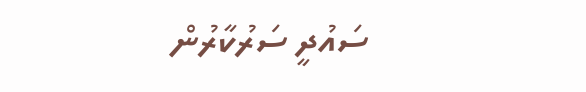ސައުދީ ސަރުކާރުން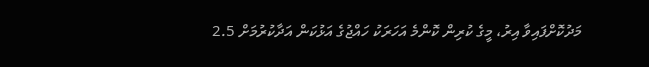މަދުކޮށްފައިވާ އިރު، މީގެ ކުރިން ކޮންމެ އަހަރަކު ހައްޖުގެ އަޅުކަން އަދާކުރުމަށް 2.5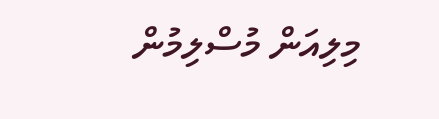މިލިއަން މުސްލިމުން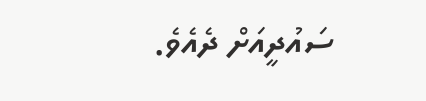ސައުދީއަށް ދެއެވެ.